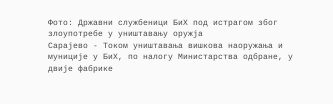Фото: Државни службеници БиХ под истрагом због злоупотребе у уништавању оружја
Сарајево - Током уништавања вишкова наоружања и муниције у БиХ, по налогу Министарства одбране, у двије фабрике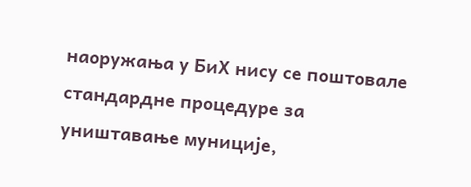наоружања у БиХ нису се поштовале стандардне процедуре за уништавање муниције,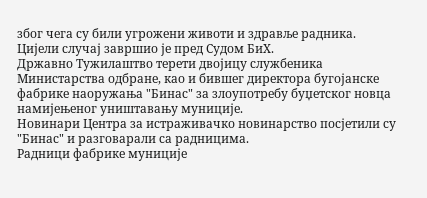због чега су били угрожени животи и здравље радника.
Цијели случај завршио је пред Судом БиХ.
Државно Тужилаштво терети двојицу службеника Министарства одбране, као и бившег директора бугојанске фабрике наоружања "Бинас" за злоупотребу буџетског новца намијењеног уништавању муниције.
Новинари Центра за истраживачко новинарство посјетили су "Бинас" и разговарали са радницима.
Радници фабрике муниције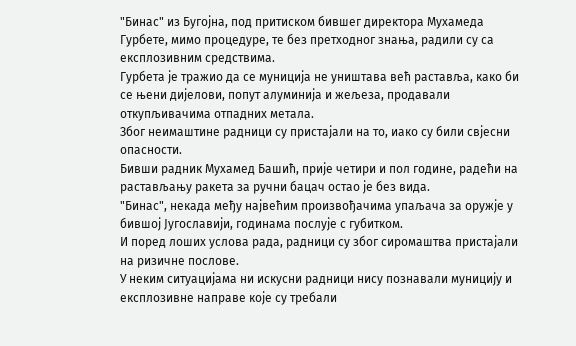"Бинас" из Бугојна, под притиском бившег директора Мухамеда Гурбете, мимо процедуре, те без претходног знања, радили су са експлозивним средствима.
Гурбета је тражио да се муниција не уништава већ раставља, како би се њени дијелови, попут алуминија и жељеза, продавали откупљивачима отпадних метала.
Због неимаштине радници су пристајали на то, иако су били свјесни опасности.
Бивши радник Мухамед Башић, прије четири и пол године, радећи на растављању ракета за ручни бацач остао је без вида.
"Бинас", некада међу највећим произвођачима упаљача за оружје у бившој Југославији, годинама послује с губитком.
И поред лоших услова рада, радници су због сиромаштва пристајали на ризичне послове.
У неким ситуацијама ни искусни радници нису познавали муницију и експлозивне направе које су требали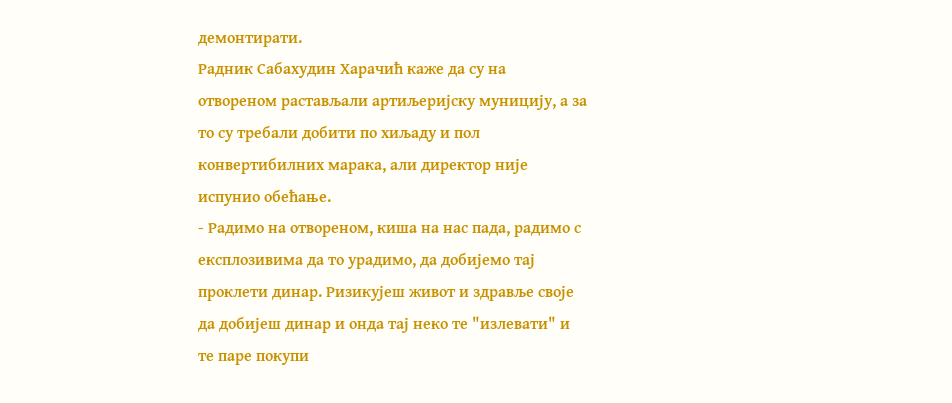демонтирати.
Радник Сабахудин Харачић каже да су на отвореном растављали артиљеријску муницију, а за то су требали добити по хиљаду и пол конвертибилних марака, али директор није испунио обећање.
- Радимо на отвореном, киша на нас пада, радимо с експлозивима да то урадимо, да добијемо тај проклети динар. Ризикујеш живот и здравље своје да добијеш динар и онда тај неко те "излевати" и те паре покупи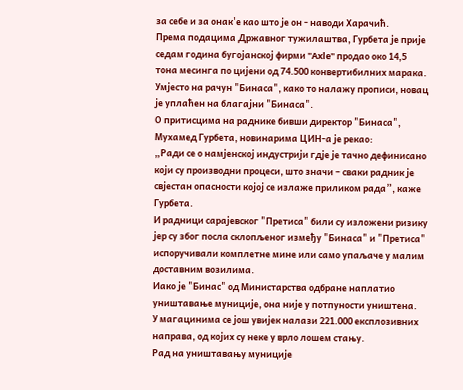за себе и за онак'е као што је он - наводи Харачић.
Према подацима Државног тужилаштва, Гурбета је прије седам година бугојанској фирми "Axle" продао око 14,5 тона месинга по цијени од 74.500 конвертибилних марака.
Умјесто на рачун "Бинаса", како то налажу прописи, новац је уплаћен на благајни "Бинаса".
О притисцима на раднике бивши директор "Бинаса", Мухамед Гурбета, новинарима ЦИН-а је рекао:
„Ради се о намјенској индустрији гдје је тачно дефинисано који су производни процеси, што значи – сваки радник је свјестан опасности којој се излаже приликом рада”, каже Гурбета.
И радници сарајевског "Претиса" били су изложени ризику јер су због посла склопљеног између "Бинаса" и "Претиса" испоручивали комплетне мине или само упаљаче у малим доставним возилима.
Иако је "Бинас" од Министарства одбране наплатио уништавање муниције, она није у потпуности уништена.
У магацинима се још увијек налази 221.000 експлозивних направа, од којих су неке у врло лошем стању.
Рад на уништавању муниције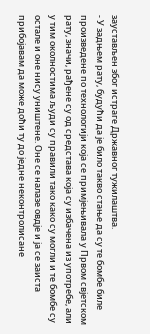заустављен због истраге Државног тужилаштва.
- У задњем рату, будући да је било такво стање да су те бомбе биле произведене по технологији која се примјењивала у Првом свјетском рату, значи, рађене су од средстава која су избачена из употребе, али у тим околностима људи су правили тако како су могли и те бомбе су остале и оне нису уништене. Оне се налазе овдје и ја се заиста прибојавам да може доћи ту до једне неконтролисане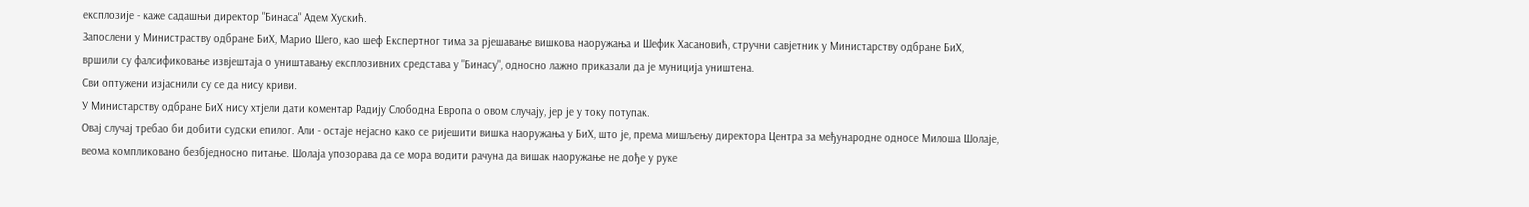експлозије - каже садашњи директор "Бинаса" Адем Хускић.
Запослени у Министраству одбране БиХ, Марио Шего, као шеф Експертног тима за рјешавање вишкова наоружања и Шефик Хасановић, стручни савјетник у Министарству одбране БиХ, вршили су фалсификовање извјештаја о уништавању експлозивних средстава у "Бинасу", односно лажно приказали да је муниција уништена.
Сви оптужени изјаснили су се да нису криви.
У Министарству одбране БиХ нису хтјели дати коментар Радију Слободна Европа о овом случају, јер је у току потупак.
Овај случај требао би добити судски епилог. Али - остаје нејасно како се ријешити вишка наоружања у БиХ, што је, према мишљењу директора Центра за међународне односе Милоша Шолаје, веома компликовано безбједносно питање. Шолаја упозорава да се мора водити рачуна да вишак наоружање не дође у руке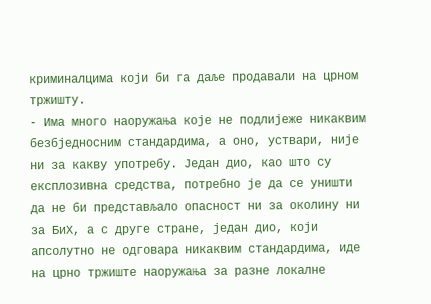криминалцима који би га даље продавали на црном тржишту.
- Има много наоружања које не подлијеже никаквим безбједносним стандардима, а оно, уствари, није ни за какву употребу. Један дио, као што су експлозивна средства, потребно је да се уништи да не би представљало опасност ни за околину ни за БиХ, а с друге стране, један дио, који апсолутно не одговара никаквим стандардима, иде на црно тржиште наоружања за разне локалне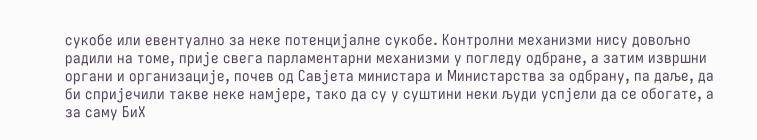сукобе или евентуално за неке потенцијалне сукобе. Контролни механизми нису довољно радили на томе, прије свега парламентарни механизми у погледу одбране, а затим извршни органи и организације, почев од Савјета министара и Министарства за одбрану, па даље, да би спријечили такве неке намјере, тако да су у суштини неки људи успјели да се обогате, а за саму БиХ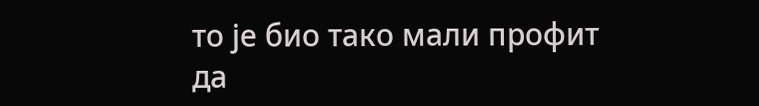то је био тако мали профит да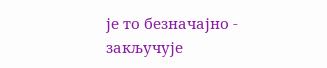је то безначајно - закључује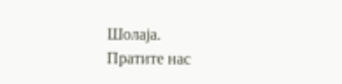Шолаја.
Пратите нас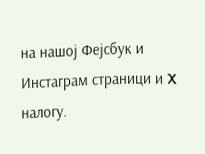на нашој Фејсбук и Инстаграм страници и X налогу.